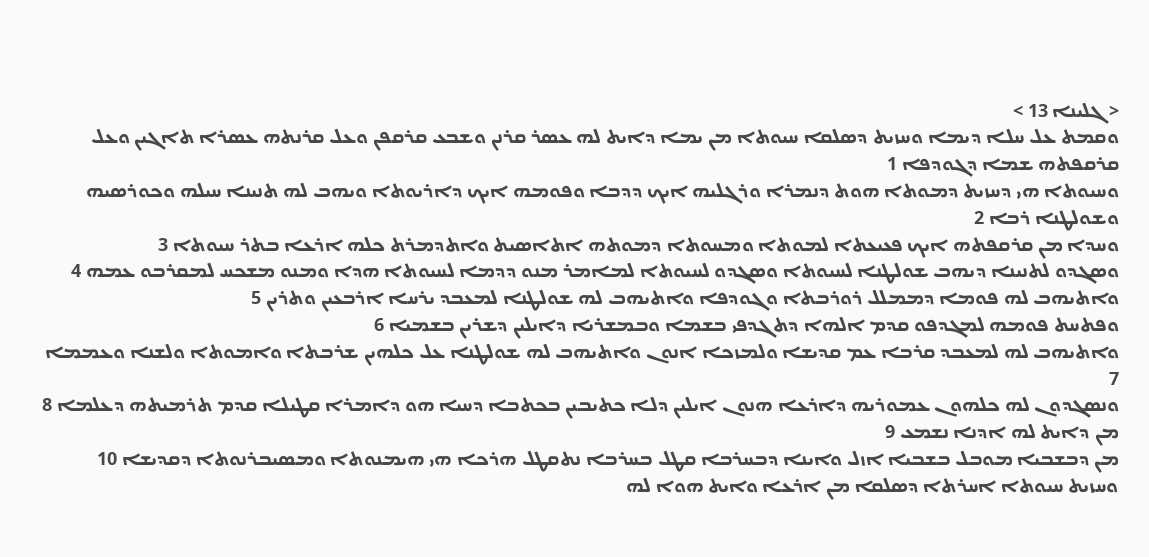< ܓܠܝܢܐ 13 >
ܘܩܡܬ ܥܠ ܚܠܐ ܕܝܡܐ ܘܚܙܝܬ ܕܤܠܩܐ ܚܝܘܬܐ ܡܢ ܝܡܐ ܕܐܝܬ ܠܗ ܥܤܪ ܩܪܢܢ ܘܫܒܥ ܩܪܩܦܢ ܘܥܠ ܩܪܢܬܗ ܥܤܪܐ ܬܐܓܝܢ ܘܥܠ ܩܪܩܦܬܗ ܫܡܐ ܕܓܘܕܦܐ 1
ܘܚܝܘܬܐ ܗܝ ܕܚܙܝܬ ܕܡܘܬܐ ܗܘܬ ܕܢܡܪܐ ܘܪܓܠܝܗ ܐܝܟ ܕܕܒܐ ܘܦܘܡܗ ܐܝܟ ܕܐܪܝܘܬܐ ܘܝܗܒ ܠܗ ܬܢܝܢܐ ܚܝܠܗ ܘܟܘܪܤܝܗ ܘܫܘܠܛܢܐ ܪܒܐ 2
ܘܚܕܐ ܡܢ ܩܪܩܦܬܗ ܐܝܟ ܦܥܝܥܬܐ ܠܡܘܬܐ ܘܡܚܘܬܐ ܕܡܘܬܗ ܐܬܐܤܝܬ ܘܐܬܕܡܪܬ ܟܠܗ ܐܪܥܐ ܒܬܪ ܚܝܘܬܐ 3
ܘܤܓܕܘ ܠܬܢܝܢܐ ܕܝܗܒ ܫܘܠܛܢܐ ܠܚܝܘܬܐ ܘܤܓܕܘ ܠܚܝܘܬܐ ܠܡܐܡܪ ܡܢܘ ܕܕܡܐ ܠܚܝܘܬܐ ܗܕܐ ܘܡܢܘ ܡܫܟܚ ܠܡܩܪܒܘ ܥܡܗ 4
ܘܐܬܝܗܒ ܠܗ ܦܘܡܐ ܕܡܡܠܠ ܪܘܪܒܬܐ ܘܓܘܕܦܐ ܘܐܬܝܗܒ ܠܗ ܫܘܠܛܢܐ ܠܡܥܒܕ ܝܪܚܐ ܐܪܒܥܝܢ ܘܬܪܝܢ 5
ܘܦܬܚܬ ܦܘܡܗ ܠܡܓܕܦܘ ܩܕܡ ܐܠܗܐ ܕܬܓܕܦܝ ܒܫܡܐ ܘܒܡܫܪܝܐ ܕܐܝܠܝܢ ܕܫܪܝܢ ܒܫܡܝܐ 6
ܘܐܬܝܗܒ ܠܗ ܠܡܥܒܕ ܩܪܒܐ ܥܡ ܩܕܝܫܐ ܘܠܡܙܟܐ ܐܢܘܢ ܘܐܬܝܗܒ ܠܗ ܫܘܠܛܢܐ ܥܠ ܟܠܗܝܢ ܫܪܒܬܐ ܘܐܡܘܬܐ ܘܠܫܢܐ ܘܥܡܡܐ 7
ܘܢܤܓܕܘܢ ܠܗ ܟܠܗܘܢ ܥܡܘܪܝܗ ܕܐܪܥܐ ܗܢܘܢ ܐܝܠܝܢ ܕܠܐ ܟܬܝܒܝܢ ܒܟܬܒܐ ܕܚܝܐ ܗܘ ܕܐܡܪܐ ܩܛܝܠܐ ܩܕܡ ܬܪܡܝܬܗ ܕܥܠܡܐ 8
ܡܢ ܕܐܝܬ ܠܗ ܐܕܢܐ ܢܫܡܥ 9
ܡܢ ܕܒܫܒܝܐ ܡܘܒܠ ܒܫܒܝܐ ܐܙܠ ܘܐܝܢܐ ܕܒܚܪܒܐ ܩܛܠ ܒܚܪܒܐ ܢܬܩܛܠ ܗܪܟܐ ܗܝ ܗܝܡܢܘܬܐ ܘܡܤܝܒܪܢܘܬܐ ܕܩܕܝܫܐ 10
ܘܚܙܝܬ ܚܝܘܬܐ ܐܚܪܬܐ ܕܤܠܩܐ ܡܢ ܐܪܥܐ ܘܐܝܬ ܗܘܐ ܠܗ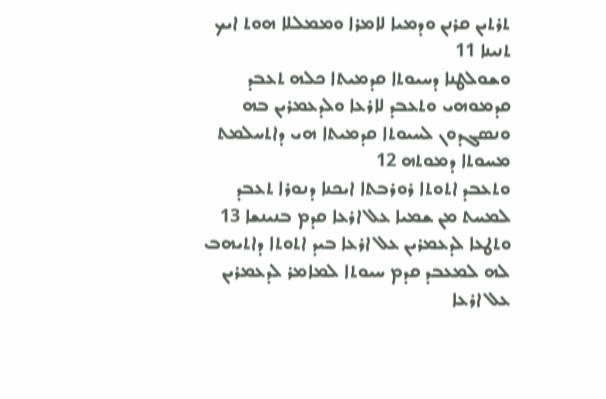ܬܪܬܝܢ ܩܪܢܢ ܘܕܡܝܐ ܠܐܡܪܐ ܘܡܡܠܠܐ ܗܘܬ ܐܝܟ ܬܢܝܢܐ 11
ܘܫܘܠܛܢܐ ܕܚܝܘܬܐ ܩܕܡܝܬܐ ܟܠܗ ܬܥܒܕ ܩܕܡܘܗܝ ܘܬܥܒܕ ܠܐܪܥܐ ܘܠܕܥܡܪܝܢ ܒܗ ܘܢܤܓܕܘܢ ܠܚܝܘܬܐ ܩܕܡܝܬܐ ܗܝ ܕܐܬܚܠܡܬ ܡܚܘܬܐ ܕܡܘܬܗ 12
ܘܬܥܒܕ ܐܬܘܬܐ ܪܘܪܒܬܐ ܐܝܟܢܐ ܕܢܘܪܐ ܬܥܒܕ ܠܡܚܬ ܡܢ ܫܡܝܐ ܥܠ ܐܪܥܐ ܩܕܡ ܒܢܝܢܫܐ 13
ܘܬܛܥܐ ܠܕܥܡܪܝܢ ܥܠ ܐܪܥܐ ܒܝܕ ܐܬܘܬܐ ܕܐܬܝܗܒ ܠܗ ܠܡܥܒܕ ܩܕܡ ܚܝܘܬܐ ܠܡܐܡܪ ܠܕܥܡܪܝܢ ܥܠ ܐܪܥܐ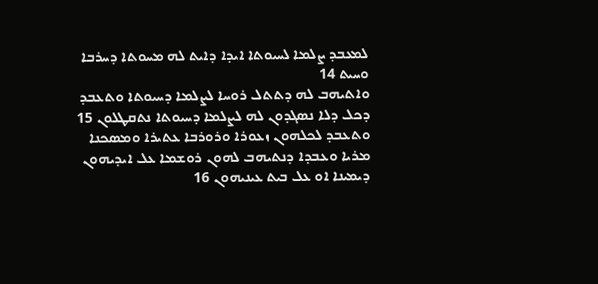ܠܡܥܒܕ ܨܠܡܐ ܠܚܝܘܬܐ ܐܝܕܐ ܕܐܝܬ ܠܗ ܡܚܘܬܐ ܕܚܪܒܐ ܘܚܝܬ 14
ܘܐܬܝܗܒ ܠܗ ܕܬܬܠ ܪܘܚܐ ܠܨܠܡܐ ܕܚܝܘܬܐ ܘܬܥܒܕ ܕܟܠ ܕܠܐ ܢܤܓܕܘܢ ܠܗ ܠܨܠܡܐ ܕܚܝܘܬܐ ܢܬܩܛܠܘܢ 15
ܘܬܥܒܕ ܠܟܠܗܘܢ ܙܥܘܪܐ ܘܪܘܪܒܐ ܥܬܝܪܐ ܘܡܤܟܢܐ ܡܪܝܐ ܘܥܒܕܐ ܕܢܬܝܗܒ ܠܗܘܢ ܪܘܫܡܐ ܥܠ ܐܝܕܝܗܘܢ ܕܝܡܝܢܐ ܐܘ ܥܠ ܒܝܬ ܥܝܢܝܗܘܢ 16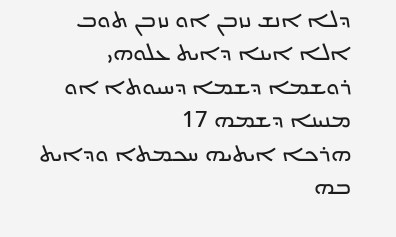ܕܠܐ ܐܢܫ ܢܙܒܢ ܐܘ ܢܙܒܢ ܬܘܒ ܐܠܐ ܐܝܢܐ ܕܐܝܬ ܥܠܘܗܝ ܪܘܫܡܐ ܕܫܡܐ ܕܚܝܘܬܐ ܐܘ ܡܢܝܢܐ ܕܫܡܗ 17
ܗܪܟܐ ܐܝܬܝܗ ܚܟܡܬܐ ܘܕܐܝܬ ܒܗ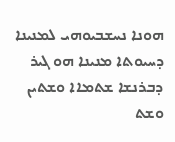ܗܘܢܐ ܢܚܫܒܝܘܗܝ ܠܡܢܝܢܐ ܕܚܝܘܬܐ ܡܢܝܢܐ ܗܘ ܓܝܪ ܕܒܪܢܫܐ ܫܬܡܐܐ ܘܫܬܝܢ ܘܫܬ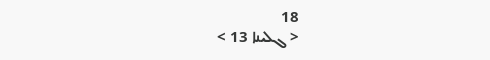18
< ܓܠܝܢܐ 13 >